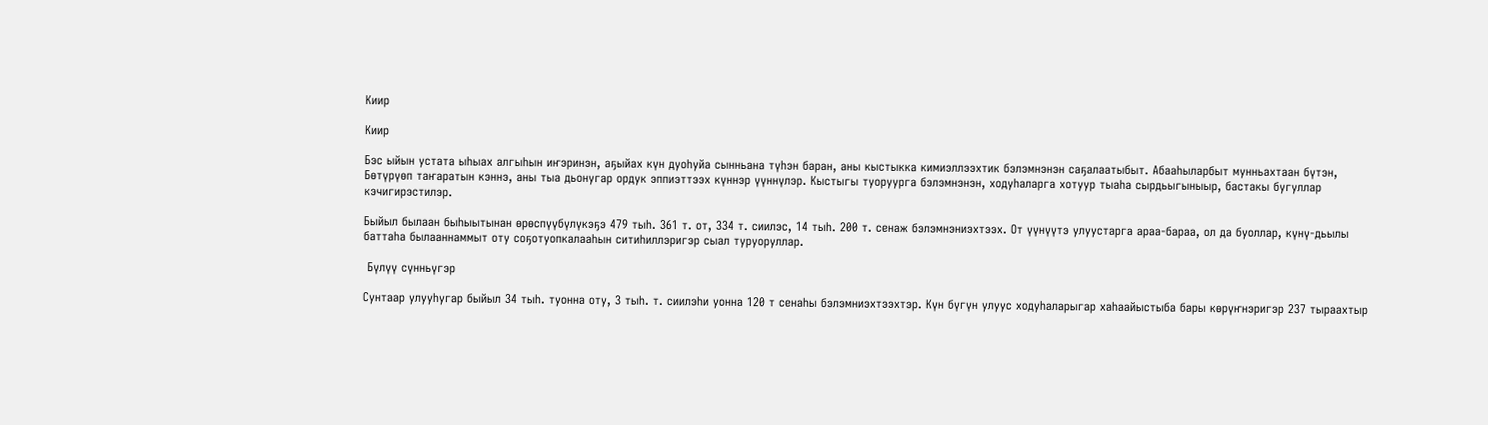Киир

Киир

Бэс ыйын устата ыһыах алгыһын иҥэринэн, аҕыйах күн дуоһуйа сынньана түһэн баран, аны кыстыкка кимиэллээхтик бэлэмнэнэн саҕалаатыбыт. Абааһыларбыт мунньахтаан бүтэн, Бөтүрүөп таҥаратын кэннэ, аны тыа дьонугар ордук эппиэттээх күннэр үүннүлэр. Кыстыгы туоруурга бэлэмнэнэн, ходуһаларга хотуур тыаһа сырдьыгыныыр, бастакы бугуллар кэчигирэстилэр.

Быйыл былаан быһыытынан өрөспүүбүлүкэҕэ 479 тыһ. 361 т. от, 334 т. сиилэс, 14 тыһ. 200 т. сенаж бэлэмнэниэхтээх. От үүнүүтэ улуустарга араа-бараа, ол да буоллар, күнү-дьылы баттаһа былааннаммыт оту соҕотуопкалааһын ситиһиллэригэр сыал туруоруллар.

 Бүлүү сүнньүгэр

Сунтаар улууһугар быйыл 34 тыһ. туонна оту, 3 тыһ. т. сиилэһи уонна 120 т сенаһы бэлэмниэхтээхтэр. Күн бүгүн улуус ходуһаларыгар хаһаайыстыба бары көрүҥнэригэр 237 тыраахтыр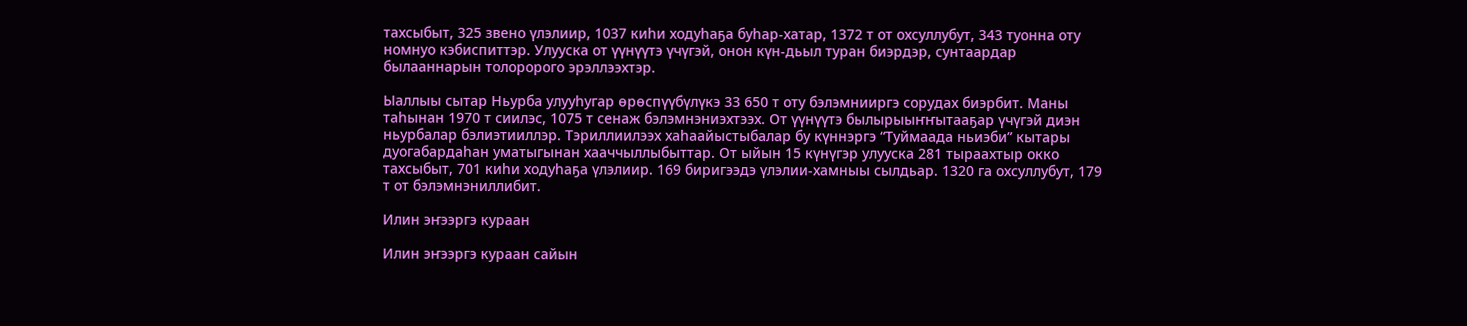тахсыбыт, 325 звено үлэлиир, 1037 киһи ходуһаҕа буһар-хатар, 1372 т от охсуллубут, 343 туонна оту номнуо кэбиспиттэр. Улууска от үүнүүтэ үчүгэй, онон күн-дьыл туран биэрдэр, сунтаардар былааннарын толоророго эрэллээхтэр.

Ыаллыы сытар Ньурба улууһугар өрөспүүбүлүкэ 33 650 т оту бэлэмнииргэ сорудах биэрбит. Маны таһынан 1970 т сиилэс, 1075 т сенаж бэлэмнэниэхтээх. От үүнүүтэ былырыыҥҥытааҕар үчүгэй диэн ньурбалар бэлиэтииллэр. Тэриллиилээх хаһаайыстыбалар бу күннэргэ “Туймаада ньиэби” кытары дуогабардаһан уматыгынан хааччыллыбыттар. От ыйын 15 күнүгэр улууска 281 тыраахтыр окко тахсыбыт, 701 киһи ходуһаҕа үлэлиир. 169 биригээдэ үлэлии-хамныы сылдьар. 1320 га охсуллубут, 179 т от бэлэмнэниллибит.

Илин эҥээргэ кураан

Илин эҥээргэ кураан сайын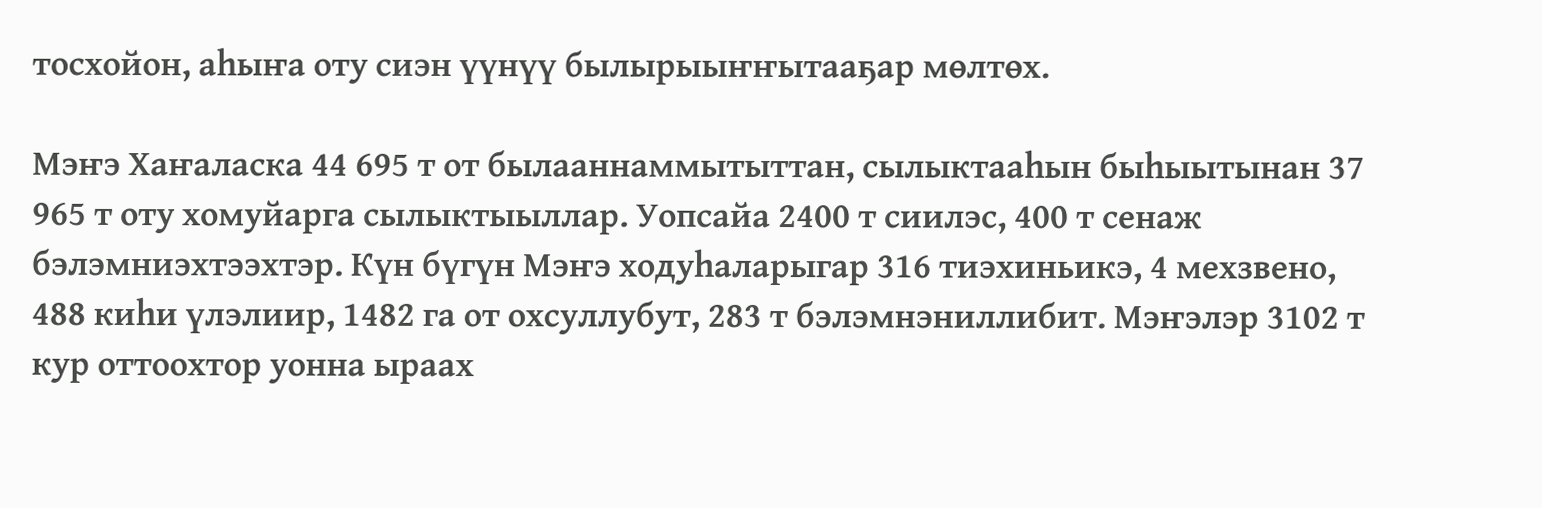тосхойон, аһыҥа оту сиэн үүнүү былырыыҥҥытааҕар мөлтөх.

Мэҥэ Хаҥаласка 44 695 т от былааннаммытыттан, сылыктааһын быһыытынан 37 965 т оту хомуйарга сылыктыыллар. Уопсайа 2400 т сиилэс, 400 т сенаж бэлэмниэхтээхтэр. Күн бүгүн Мэҥэ ходуһаларыгар 316 тиэхиньикэ, 4 мехзвено, 488 киһи үлэлиир, 1482 га от охсуллубут, 283 т бэлэмнэниллибит. Мэҥэлэр 3102 т кур оттоохтор уонна ыраах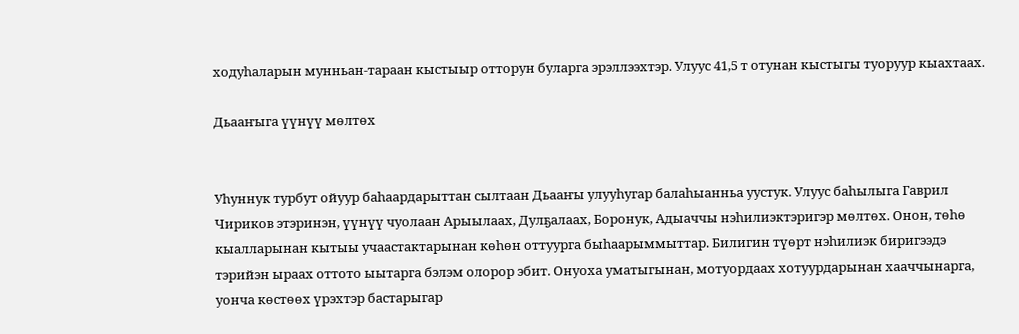ходуһаларын мунньан-тараан кыстыыр отторун буларга эрэллээхтэр. Улуус 41,5 т отунан кыстыгы туоруур кыахтаах.

Дьааҥыга үүнүү мөлтөх


Уһуннук турбут ойуур баһаардарыттан сылтаан Дьааҥы улууһугар балаһыанньа уустук. Улуус баһылыга Гаврил Чириков этэринэн, үүнүү чуолаан Арыылаах, Дулҕалаах, Боронук, Адыаччы нэһилиэктэригэр мөлтөх. Онон, төһө кыалларынан кытыы учаастактарынан көһөн оттуурга быһаарыммыттар. Билигин түөрт нэһилиэк биригээдэ тэрийэн ыраах оттото ыытарга бэлэм олорор эбит. Онуоха уматыгынан, мотуордаах хотуурдарынан хааччынарга, уонча көстөөх үрэхтэр бастарыгар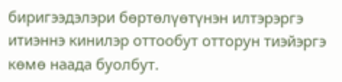биригээдэлэри бөртөлүөтүнэн илтэрэргэ итиэннэ кинилэр оттообут отторун тиэйэргэ көмө наада буолбут.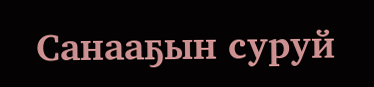Санааҕын суруй